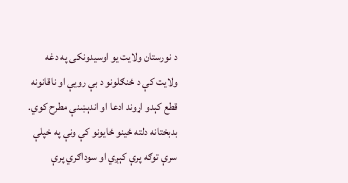د نورستان ولایت یو اوسیدونکی په دغه ولایت کې د ځنګلونو د بې رویې او ناقانونه قطع کېدو اړوند ادعا او اندېښنې مطرح کوي.
بدبختانه دلته ځینو ځایونو کې ونې په خپلې سرې توګه پرې کېږي او سوداګري پرې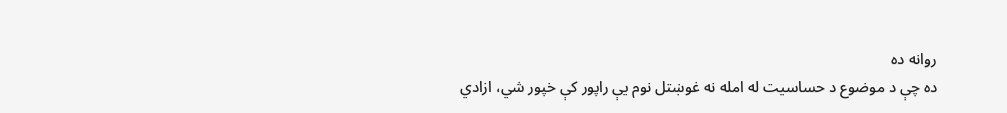روانه ده
ده چې د موضوع د حساسیت له امله نه غوښتل نوم یې راپور کې خپور شي، ازادي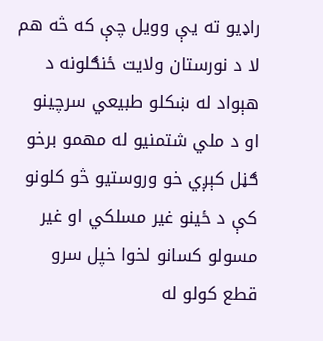راډیو ته یې وویل چې که څه هم لا د نورستان ولایت ځنګلونه د هېواد له ښکلو طبیعي سرچینو او د ملي شتمنیو له مهمو برخو ګڼل کېږي خو وروستیو څو کلونو کې د ځینو غیر مسلکي او غیر مسولو کسانو لخوا خپل سرو قطع کولو له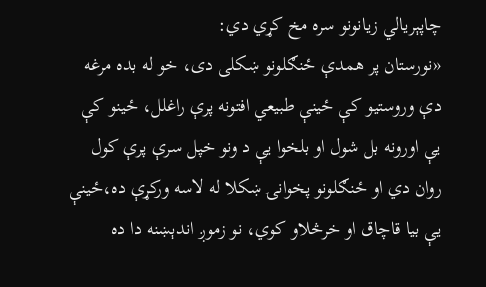چاپېریالي زیانونو سره مخ کړي دي:
«نورستان پر همدې ځنګلونو ښکلی دی، خو له بده مرغه دې وروستیو کې ځینې طبیعي افتونه پرې راغلل، ځینو کې یې اورونه بل شول او بلخوا یې د ونو خپل سرې پرې کول روان دي او ځنګلونو پخوانۍ ښکلا له لاسه ورکړې ده،ځینې یې بیا قاچاق او خرڅلاو کوي، نو زموږ اندېښنه دا ده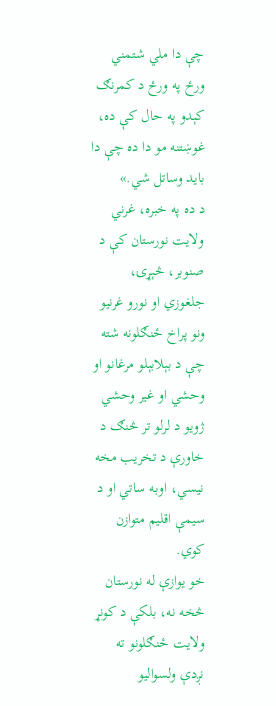چې دا ملي شتمني ورځ په ورځ د کمرنګ کېدو په حال کې ده، غوښتنه مو دا ده چې دا باید وساتل شي.»
د ده په خبره، غرني ولایت نورستان کې د صنوبر، څېړۍ، جلغوزي او نورو غرنیو ونو پراخ ځنګلونه شته چې د بېلابېلو مرغانو او وحشي او غیر وحشي ژویو د لرلو تر څنګ د خاورې د تخریب مخه نیسي، اوبه ساتي او د سیمې اقلیم متوازن کوي.
خو یوازې له نورستان څخه نه، بلکې د کونړ ولایت ځنګلونو ته نږدې ولسوالیو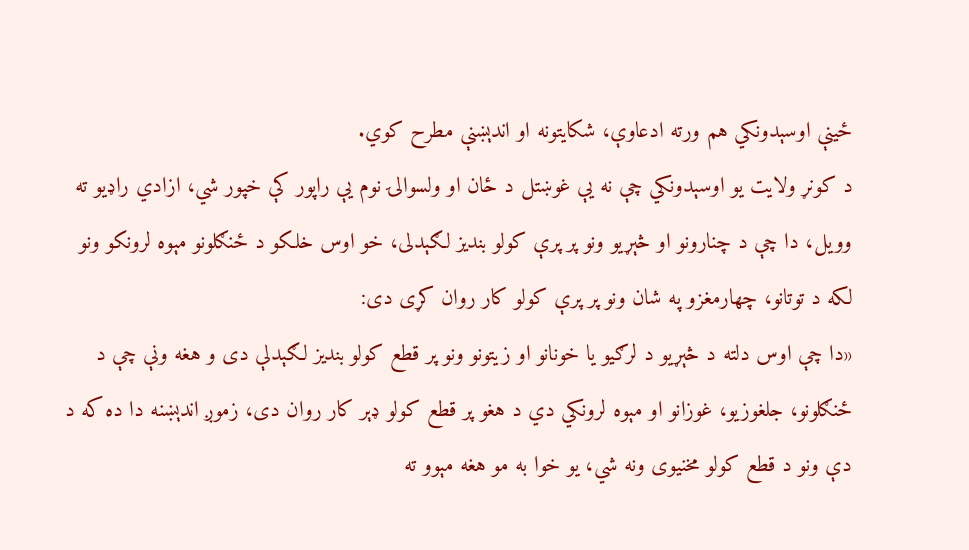ځینې اوسېدونکي هم ورته ادعاوې، شکایتونه او اندېښنې مطرح کوي.
د کونړ ولایت یو اوسېدونکي چې نه یې غوښتل د ځان او ولسوالۍ نوم یې راپور کې خپور شي، ازادي راډیو ته وویل، دا چې د چنارونو او څېړیو ونو پر پرې کولو بندیز لګېدلی، خو اوس خلکو د ځنګلونو مېوه لرونکو ونو لکه د توتانو، چهارمغزو په شان ونو پر پرې کولو کار روان کړی دی:
«دا چې اوس دلته د څېړیو د لرګیو یا خونانو او زیتونو ونو پر قطع کولو بندیز لګېدلې دی و هغه ونې چې د ځنګلونو، جلغوزیو، غوزانو او مېوه لرونکي دي د هغو پر قطع کولو ډېر کار روان دی، زموږ اندېښنه دا ده که د دې ونو د قطع کولو مخنیوی ونه شي، یو خوا به مو هغه مېوو ته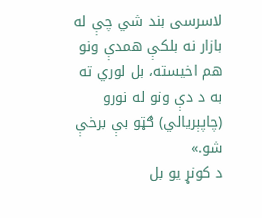لاسرسی بند شي چې له بازار نه بلکې همدې ونو هم اخیسته، بل لوري ته به د دې ونو له نورو (چاپېریالي) ګټو بې برخې شو.»
د کونړ یو بل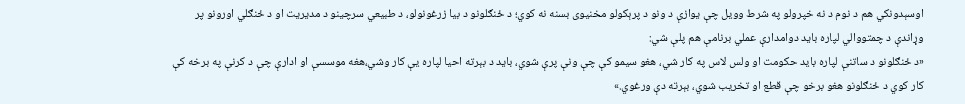اوسېدونکي هم د نوم د نه خپرولو په شرط وویل چې یوازې د ونو د پرېکولو مخنیوی بسنه نه کوي؛ د ځنګلونو د بیا زرغونولو، د طبیعي سرچینو د مدیریت او د ځنګلي اورونو پر وړاندې د چمتووالي لپاره باید دوامدارې عملي برنامې هم پلې شي:
«د ځنګلونو د ساتنې لپاره باید حکومت او ولس لاس په کار شي، هغو سیمو کې چې ونې پرې شوي، باید د بېرته احیا لپاره یې کار وشي،هغه موسسې او ادارې چې د کرنې په برخه کې کار کوي د ځنګلونو هغو برخو چې قطع او تخریب شوي، بېرته دې ورغوي.»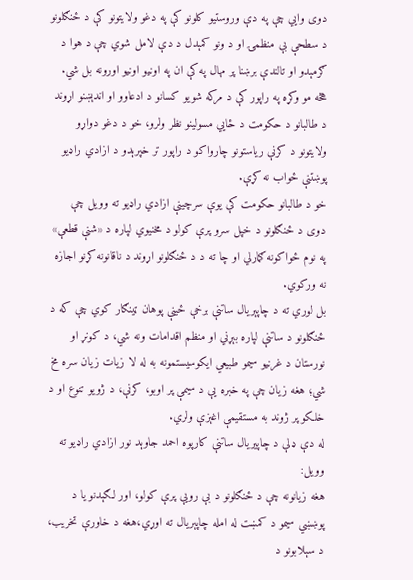دوی وایي چې په دې وروستیو کلونو کې په دغو ولایتونو کې د ځنګلونو د سطحې بې منظمۍ او د ونو کمېدل د دې لامل شوي چې د هوا د ګرمېدو او تالندې برښنا پر مهال په کې ان په اونیو اونیو اورونه بل شي.
هڅه مو وکړه په راپور کې د مرکه شویو کسانو د ادعاوو او اندېښنو اړوند د طالبانو د حکومت د ځایي مسولینو نظر ولرو، خو د دغو دواړو ولایتونو د کرنې ریاستونو چارواکو د راپور تر خپرېدو د ازادي راډیو پوښتنې ځواب نه کړې.
خو د طالبانو حکومت کې یوې سرچینې ازادي راډیو ته وویل چې دوی د ځنګلونو د خپل سرو پرې کولو د مخنیوي لپاره د «شنې قطعې» په نوم ځواکونه ګمارلي او چا ته د د ځنګلونو اړوند د ناقانونه کړنو اجازه نه ورکوي.
بل لوري ته د چاپېریال ساتنې برخې ځینې پوهان ټینګار کوي چې که د ځنګلونو د ساتنې لپاره بېړني او منظم اقدامات ونه شي، د کونړ او نورستان د غرنیو سیمو طبیعي ایکوسیستمونه به له لا زیات زیان سره مخ شي؛ هغه زیان چې په خبره یې د سیمې پر اوبو، کرنې، د ژویو تنوع او د خلکو پر ژوند به مستقیمې اغېزې ولري.
له دې ډلې د چاپیریال ساتنې کارپوه احمد جاوېد نور ازادي راډیو ته وویل:
هغه زیانونه چې د ځنګلونو د بې رویې پرې کولو، اور لګېدنو یا د پوښښي سیمو د کمښت له امله چاپېریال ته اوړي،هغه د خاورې تخریب، د سېلابونو د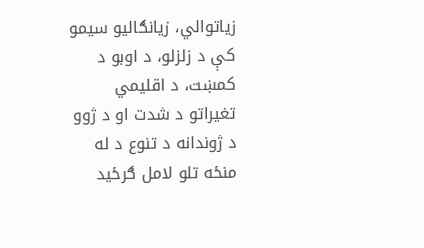زیاتوالي، زیانګالیو سیمو کې د زلزلو، د اوبو د کمښت، د اقلیمي تغیراتو د شدت او د ژوو د ژوندانه د تنوع د له منځه تلو لامل ګرځيد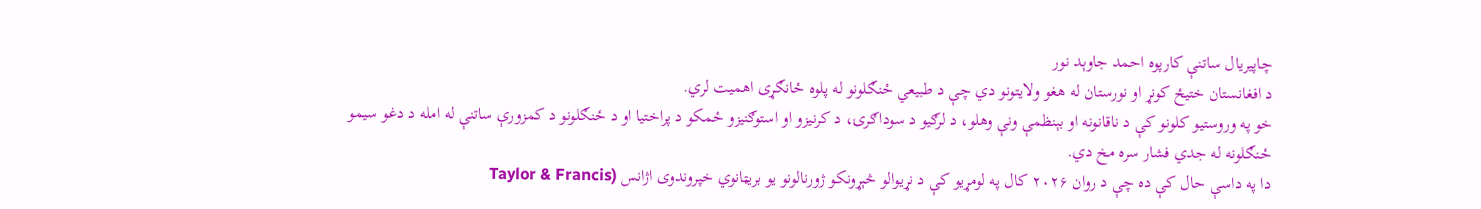چاپیریال ساتنې کارپوه احمد جاوېد نور
د افغانستان ختیځ کونړ او نورستان له هغو ولایتونو دي چې د طبیعي ځنګلونو له پلوه ځانګړی اهمیت لري.
خو په وروستیو کلونو کې د ناقانونه او بېنظمې ونې وهلو، د لرګیو د سوداګرۍ، د کرنیزو او استوګنیزو ځمکو د پراختیا او د ځنګلونو د کمزورې ساتنې له امله د دغو سیمو ځنګلونه له جدي فشار سره مخ دي.
دا په داسې حال کې ده چې د روان ۲۰۲۶ کال په لومړیو کې د نړیوالو څېړونکو ژورنالونو یو بریټانوي خپروندوی اژانس (Taylor & Francis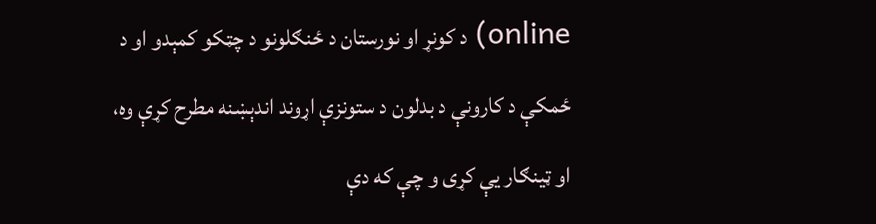online) د کونړ او نورستان د ځنګلونو د چټکو کمېدو او د ځمکې د کارونې د بدلون د ستونزې اړوند اندېښنه مطرح کړې وه، او ټینګار یې کړی و چې که دې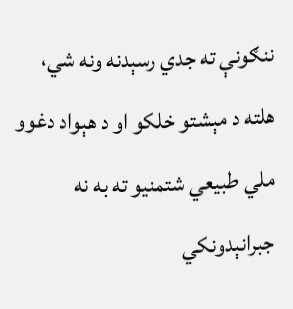ننګونې ته جدي رسېدنه ونه شي، هلته د مېشتو خلکو او د هېواد دغوو ملي طبیعي شتمنیو ته به نه جبرانېدونکي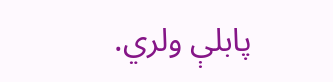پابلې ولري.